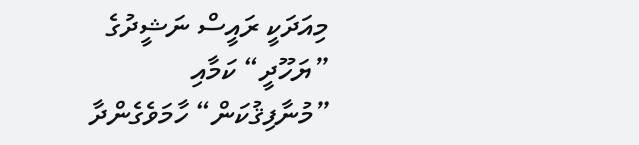މިއަދަކީ ރައީސް ނަޝީދުގެ ”ޔަހޫދީ“ ކަމާއި ”މުނާފިޤުކަން“ ހާމަވެގެންދާ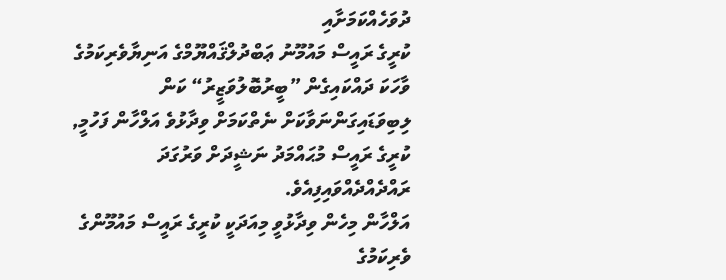ދުވަހެއްކަމަށާއި
ކުރީގެ ރައީސް މައުމޫނު ޢަބްދުލްޤައްޔޫމްގެ އަނިޔާވެރިކަމުގެ ވާހަކަ ދައްކައިގެން ”ބީރުބޮލުވަޒީރު“ ކަން ލިބިވަޑައިގަންނަވާކަށް ނެތްކަމަށް ވިދާޅުވެ އަލްހާން ފަހުމީ, ކުރީގެ ރައީސް މުޙައްމަދު ނަޝީދަށް ވަރުގަދަ ރައްދެއްދެއްވައިފިއެވެ.
އަލްހާން މިހެން ވިދާޅުވީ މިއަދަކީ ކުރީގެ ރައީސް މައުމޫންގެ ވެރިކަމުގެ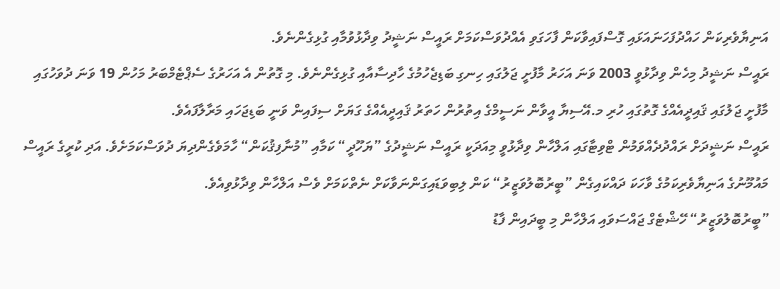އަނިޔާވެރިކަން ހައްދުފަހަނައަޅައި ގޮސްފައިވާކަން ފާހަގަވި އެއްދުވަސްކަމަށް ރައީސް ނަޝީދު ވިދާޅުވުމާއި ގުޅިގެންނެވެ.
ރައީސް ނަޝީދު މިހެން ވިދާޅުވީ 2003 ވަނަ އަހަރު މާފުށީ ޖަލުގައި ހިނގި ބަޑިޖެހުމުގެ ހާދިސާއާއި ގުޅިގެންނެވެ. މި ގޮތުން އެ އަހަރުގެ ސެޕްޓެމްބަރު މަހުން 19 ވަނަ ދުވަހުގައި މާފުށީ ޖަލުގައި ޤައިދީއެއްގެ ގޮތުގައި ހުރި މ.އޭސިޔާ އީވާން ނަސީމްގެ އިތުރުން ހަތަރު ޤައިދީއެއްގެ ގަޔަށް ސިފައިން ވަނީ ބަޑިޖަހައި މަރާލާފައެވެ.
ރައީސް ނަޝީދަށް ރައްދުދެއްވަމުން ޓްވިޓާގައި އަލްހާން ވިދާޅުވީ މިއަދަކީ ރައީސް ނަޝީދުގެ ”ޔަހޫދީ“ ކަމާއި ”މުނާފިޤުކަން“ ހާމަވެގެންދިޔަ ދުވަސްކަމަށެވެ. އަދި ކުރީގެ ރައީސް މައުމޫނުގެ އަނިޔާވެރިކަމުގެ ވާހަކަ ދައްކައިގެން ”ބީރުބޮލުވަޒީރު“ ކަން ލިބިވަޑައިގަންނަވާކަށް ނެތްކަމަށް ވެސް އަލްހާން ވިދާޅުވިއެވެ.
”ބީރުބޮލުވަޒީރު“ ހޭޝްޓެގް ޖައްސަވައި އަލްހާން މި ބީދައިން ފާޑު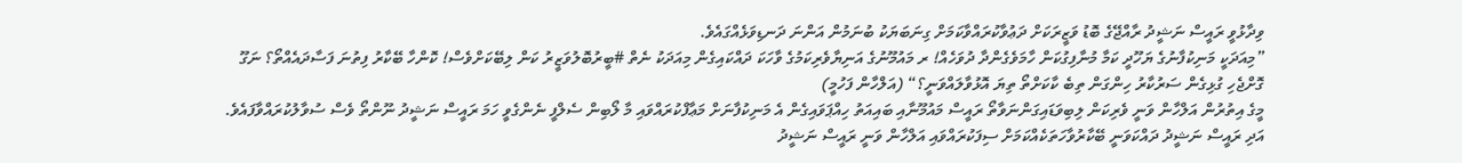ވިދާޅުވީ ރައީސް ނަޝީދު ރާއްޖޭގެ ބޮޑު ވަޒީރަކަށް ދަޢުވާކުރައްވާކަމަށް ގިނަބަޔަކު ބުނަމުން އަންނަ ދަނޑިވަޅެއްގައެވެ.
”މިއަދަކީ މަނިކުފާނުގެ ޔަހޫދީ ކަމާ މުނާފިގުކަން ހާމަވެގެންދާ ދުވަހެއް! ރ މައުމޫނުގެ އަނިޔާވެރިކަމުގެ ވާހަކަ ދައްކައިގެން މިއަދަކު ނެތް #ބީރުބޮލުވަޒީރު ކަން ލިބޭކަށްވެސް! ކޮންހާ ބޭކާރު ފިތުނަ ފަސާދައެއްތޯ؟ ނަގޫ ގޮށްޖެހި ގުޅިގެން ސަރުކާރު ހިންގަން ތިބެ ކާކަށްތޯ ތިޔަ އޮޅުވާލައްވަނީ؟“ (އަލްހާން ފަހުމީ)
މީގެ އިތުރުން އަލްހާން ވަނީ ވެރިކަން ލިބިވަޑައިގަންނަވާތޯ ރައީސް މައުމޫނާއި ބައިއަތު ހިއްޕަވައިގެން އެ މަނިކުފާނަށް މަޢާފްކުރައްވައި މާ ލޯބިން ސެލްފީ ނެންގެވީ ހަމަ ރައީސް ނަޝީދު ނޫންތޯ ވެސް ސުވާލުކުރައްވާފައެވެ. އަދި ރައީސް ނަޝީދު ދައްކަވަނީ ބޭކާރުވާހަތަކެއްކަމަށް ސިފަކުރައްވައި އަލްހާން ވަނީ ރައީސް ނަޝީދު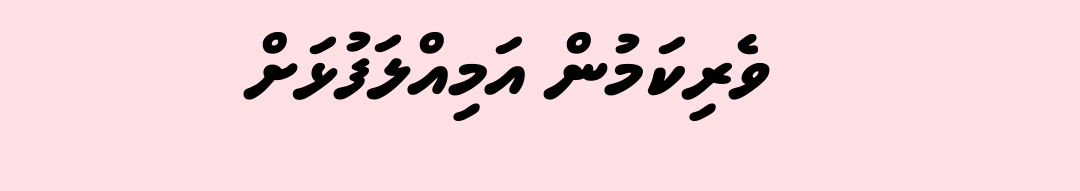ވެރިކަމުން އަމިއްލަފުޅަށް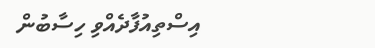އިސްތިއުފާދެއްވި ހިސާބުން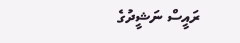ރައީސް ނަޝީދުގެ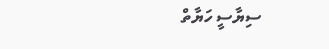ސިޔާސީ ހަޔާތް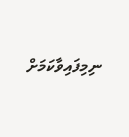ނިމިފައިވާކަމަށް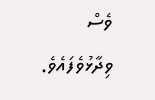ވެސް ވިދާޅުވެފައެވެ.